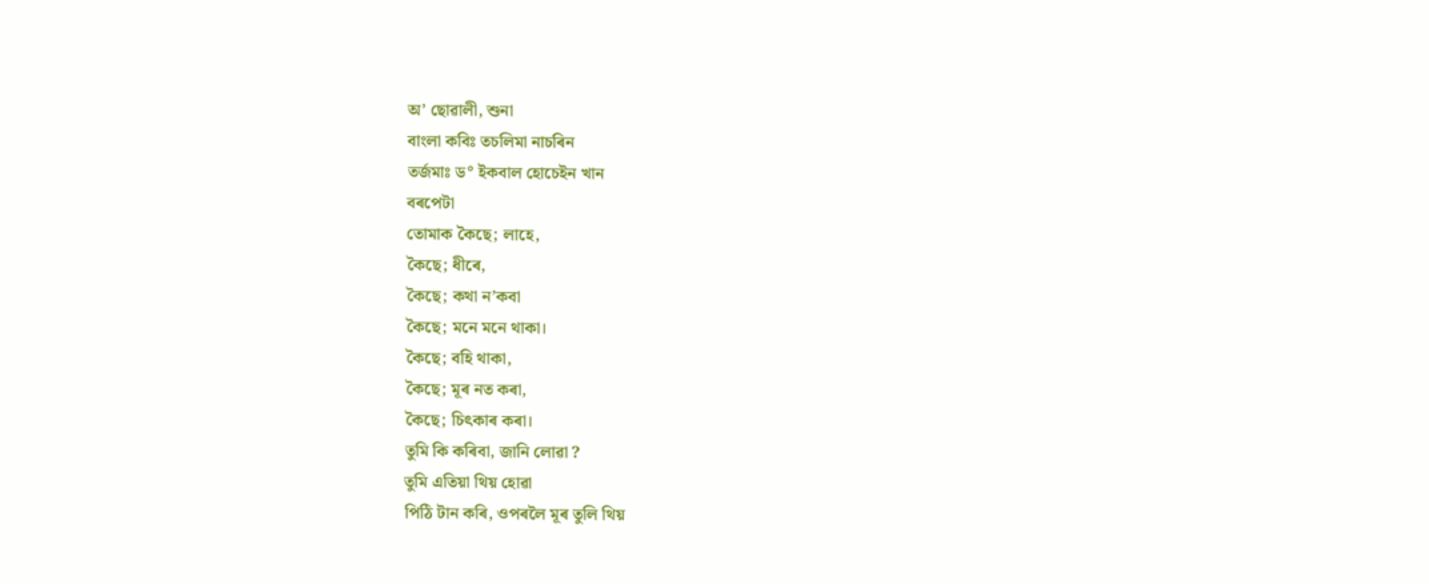অ’ ছোৱালী, শুনা
বাংলা কবিঃ তচলিমা নাচৰিন
তৰ্জমাঃ ড° ইকবাল হোচেইন খান
বৰপেটা
তোমাক কৈছে; লাহে,
কৈছে; ধীৰে,
কৈছে; কথা ন’কবা
কৈছে; মনে মনে থাকা।
কৈছে; বহি থাকা,
কৈছে; মূৰ নত কৰা,
কৈছে; চিৎকাৰ কৰা।
তুমি কি কৰিবা, জানি লোৱা ?
তুমি এতিয়া থিয় হোৱা
পিঠি টান কৰি, ওপৰলৈ মূৰ তুলি থিয়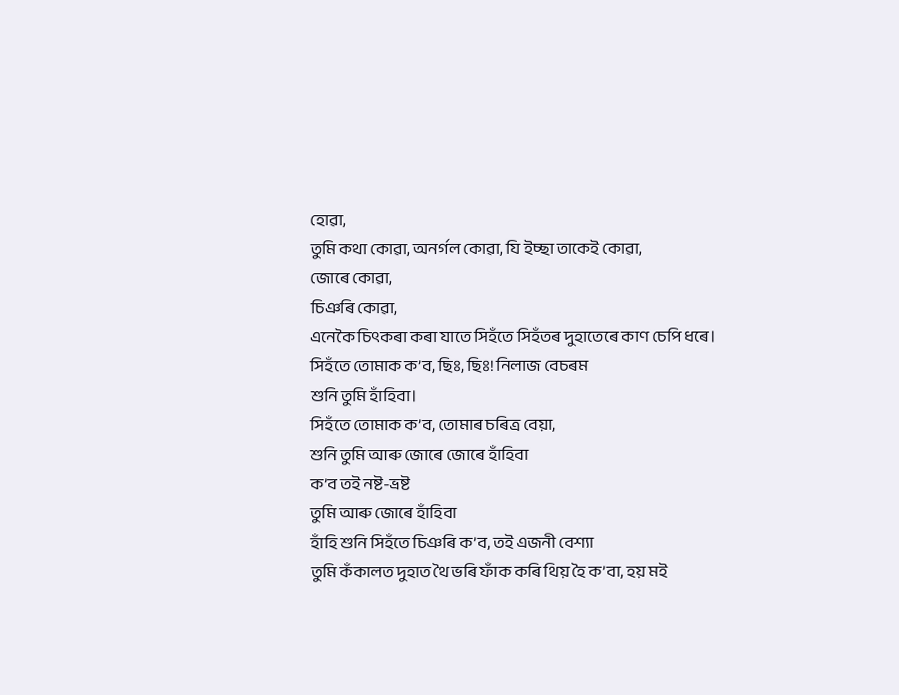হোৱা,
তুমি কথা কোৱা, অনৰ্গল কোৱা, যি ইচ্ছা তাকেই কোৱা,
জোৰে কোৱা,
চিঞৰি কোৱা,
এনেকৈ চিৎকৰা কৰা যাতে সিহঁতে সিহঁতৰ দুহাতেৰে কাণ চেপি ধৰে।
সিহঁতে তোমাক ক’ব, ছিঃ, ছিঃ! নিলাজ বেচৰম
শুনি তুমি হাঁহিবা।
সিহঁতে তোমাক ক’ব, তোমাৰ চৰিত্ৰ বেয়া,
শুনি তুমি আৰু জোৰে জোৰে হাঁহিবা
ক’ব তই নষ্ট-ভ্ৰষ্ট
তুমি আৰু জোৰে হাঁহিবা
হাঁহি শুনি সিহঁতে চিঞৰি ক’ব, তই এজনী বেশ্যা
তুমি কঁকালত দুহাত থৈ ভৰি ফাঁক কৰি থিয় হৈ ক’বা, হয় মই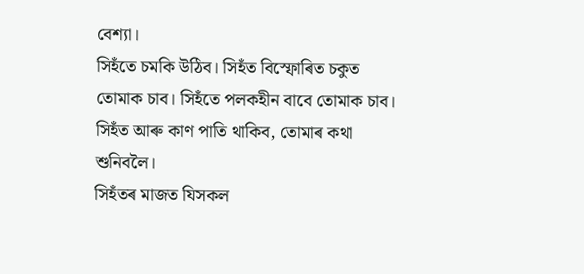বেশ্যা।
সিহঁতে চমকি উঠিব। সিহঁত বিস্ফোৰিত চকুত তোমাক চাব। সিহঁতে পলকহীন বাবে তোমাক চাব।
সিহঁত আৰু কাণ পাতি থাকিব, তোমাৰ কথা শুনিবলৈ।
সিহঁতৰ মাজত যিসকল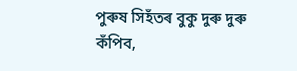পুৰুষ সিহঁতৰ বুকু দুৰু দুৰু কঁপিব,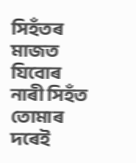সিহঁতৰ মাজত যিবোৰ নাৰী সিহঁত তোমাৰ দৰেই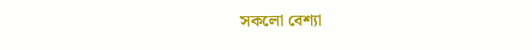সকলো বেশ্যা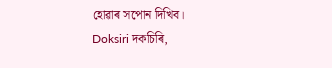হোৱাৰ সপোন দিখিব।
Doksiri দকচিৰি,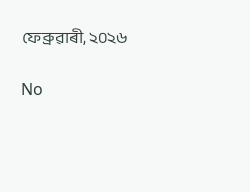ফেব্ৰুৱাৰী, ২০২৬

No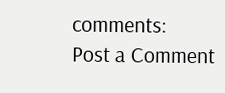comments:
Post a Comment